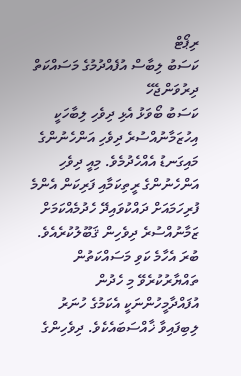ރިޕޯޓް
ކަސަބު ލިބާސް އުފެއްދުމުގެ މަސައްކަތް ދިރުވަންޖެހޭ
ކަސަބު ބޯވަޅު އެޅި ދިވެހި ލިބާހަކީ އިހުޒަމާނުއްސުރެ ދިވެހި އަންހެނުންގެ މައިގަނޑު އެއްހެދުމެވެ. މިއީ ދިވެހި އަންހެނުންގެ ރީތިކަމާއި ފަރިކަން އެންމެ ފުރިހަމައަށް ދައްކުވައިދޭ ހެދުމެއްކަމަށް ޒަމާނުއްސުރެ ދިވެހިން ޤަބޫލުކުރެއެވެ.
ބުރަ އެހާމެ ކަވި މަސައްކަތުން ތައްޔާރުކުރެވޭ މި ހެދުން އުފައްދާމީހުންނަކީ އެކަމުގެ ހުނަރު ލިބިފައިވާ ޚާއްސަބައެކެވެ. ދިވެހިންގެ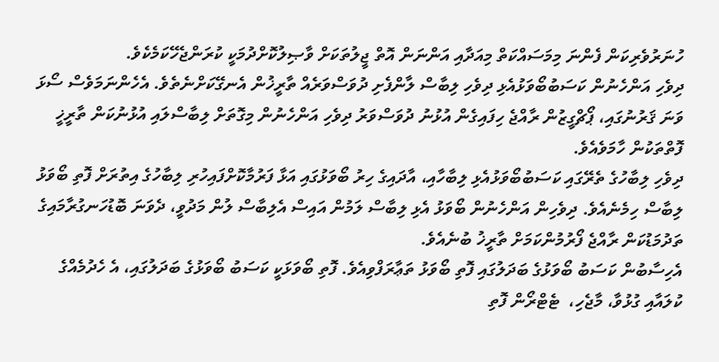ހުނަރުވެރިކަން ފެންނަ މިމަސައްކަތް މިއަދާއި އަންނަން އޮތް ޖީލުތަކަށް ވާޞިލުކޮށްދުމަކީ ކުރަންޖެހޭކަމެކެވެ.
ދިވެހި އަންހެނުން ކަސަބުބޯވަޅުއެޅި ދިވެހި ލިބާސް ލާންފެށި ދުވަސްވަރެއް ތާރީޚުން އެނގޭކަށްނެތެވެ. އެހެންނަމަވެސް ސޯޅަ ވަނަ ޤަރުނުގައި، ޕޯޗްގީޒުން ރާއްޖެ ހިފައިގެން އުޅުނު ދުވަސްވަރު ދިވެހި އަންހެނުން މިގޮތަށް ލިބާސްލައި އުޅުނުކަން ތާރީޚީ ފޮތްތަކުން ހާމަވެއެވެ.
ދިވެހި ލިބާހުގެ ތެރޭގައި ކަސަބުބޯވަޅުއެޅި ލިބާހާއި، އާދައިގެ ހިރު ބޯވަޅުގައި އަޅާ ފަރުމާކޮށްފައިހުރި ލިބާހުގެ އިތުރަށް ފޮތި ބޯވަޅު ލިބާސް ހިމެނެއެވެ. ދިވެހިން އަންހެނުން ބޯވަޅު އެޅި ލިބާސް ލަމުން އައިސް އެލިބާސް ލުން މަދުވީ، ދެވަނަ ބޮޑުހަނގުރާމައިގެ ތަދުމަޑުކަން ރާއްޖެ ފޯރުމުންކަމަށް ތާރީޚު ބުނެއެވެ.
އެހިސާބުން ކަސަބު ބޯވަޅުގެ ބަދަލުގައި ފޮތި ބޯވަޅު ތަޢާރަފްވިއެވެ. ފޮތި ބޯވަޅަކީ ކަސަބު ބޯވަޅުގެ ބަދަލުގައި، އެ ހެދުމެއްގެ ކުލައާއި ގުޅުވާ، މާޖެހި،  ޓެޓްރޯން ފޮތި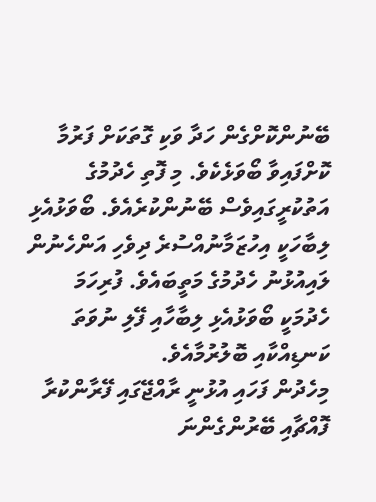ބޭނުންކޮށްގެން ހަދާ ވަކި ގޮތަކަށް ފަރުމާ ކޮށްފައިވާ ބޯވަޅެކެވެ. މި ފޮތި ހެދުމުގެ އަތުކުރީގައިވެސް ބޭނުންކުރެއެވެ. ބޯވަޅުއެޅި ލިބާހަކީ އިހުޒަމާނުއްސުރެ ދިވެހި އަންހެނުން ލައިއުޅުނު ހެދުމުގެ މަތީބައެވެ. ފުރިހަމަ ހެދުމަކީ ބޯވަޅުއެޅި ލިބާހާއި ފޭލި ނުވަތަ ކަނޑިއްކާއި ބޮލުރުމާއެވެ.
މިހެދުން ފަހައި އުޅުނީ ރާއްޖޭގައި ފޭރާންކުރާ ފޮއްޗާއި ބޭރުންގެންނަ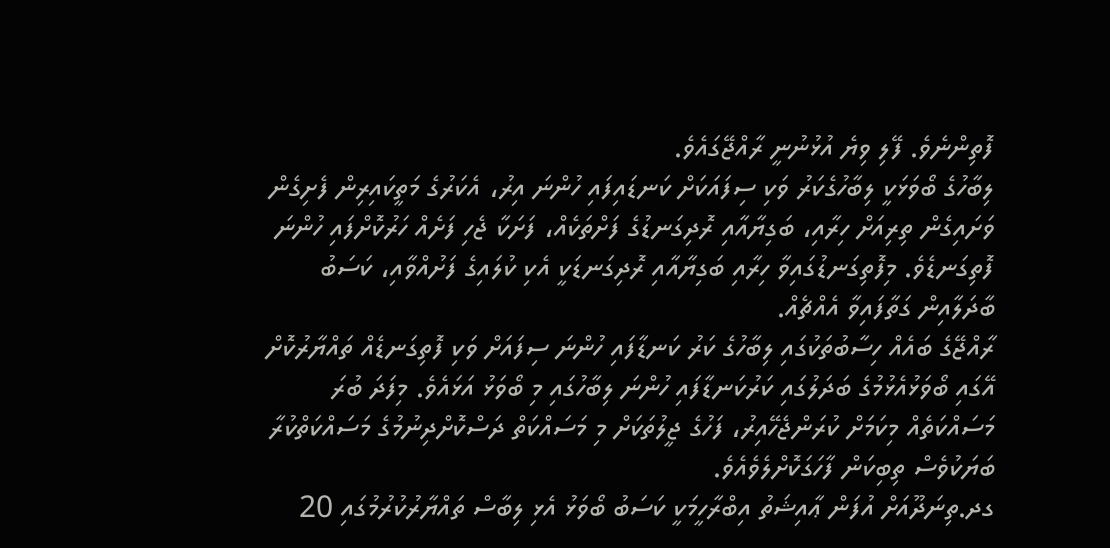ފޮތިންނެވެ. ފޭލި ވިޔެ އުޅުނުނީ ރާއްޖޭގައެވެ.
ލިބާހުގެ ބޯވަޅަކީ ލިބާހުގެކަރު ވަކި ސިފައަކަށް ކަނޑައިފައި ހުންނަ އިރު، އެކަރުގެ މަތީކައިރިން ފެށިގެން ވަށައިގެން ތިރިއަށް ހިރާއި، ބަގިޔާއާއި ރޮދިގަނޑުގެ ފަށްތަކެއް، ފަށަކާ ޖެހި ފަށެއް ހަރުކޮށްފައި ހުންނަ ފޮތިގަނޑެވެ. މިފޮތިގަނޑުގައިވާ ހިރާއި ބަގިޔާއާއި ރޮދިގަނޑަކީ އެކި ކުލައިގެ ފަށުއްވާއި، ކަސަބު ބާދަލާއިން ގަތާފައިވާ އެއްޗެއް.
ރާއްޖޭގެ ބައެއް ހިސާބުތަކުގައި ލިބާހުގެ ކަރު ކަނޑާފައި ހުންނަ ސިފައަށް ވަކި ފޮތިގަނޑެއް ތައްޔާރުކޮށް އޭގައި ބޯވަޅުއެޅުމުގެ ބަދަލުގައި ކަރުކަނޑާފައި ހުންނަ ލިބާހުގައި މި ބޯވަޅު އަޅައެވެ. މިފަދަ ބުރަ މަސައްކަތެއް މިކަމަށް ކުރަންޖެހޭއިރު، ފަހުގެ ޖީލުތަކަށް މި މަސައްކަތް ދަސްކޮށްދިނުމުގެ މަސައްކަތްކުރާ ބަޔަކުވެސް ތިބިކަން ފާހަގަކޮށްލެވެއެވެ.
ގދ.ތިނަދޫއަށް އުފަން ޢާއިޝަތު އިބްރާހީމަކީ ކަސަބު ބޯވަޅު އެޅި ލިބާސް ތައްޔާރުކުރުމުގައި 20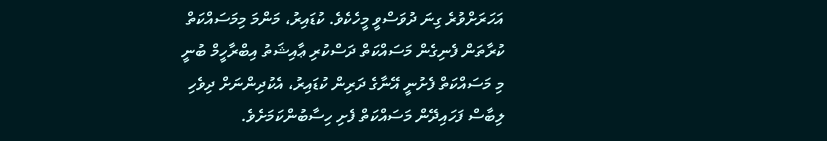އަހަރަށްވުރެ ގިނަ ދުވަސްވީ މީހެކެވެ. ކުޑައިރު، މަންމަ މިމަސައްކަތް ކުރާތަން ފެނިގެން މަސައްކަތް ދަސްކުރި ޢާއިޝަތު އިބްރާހީމް ބުނީ މި މަސައްކަތް ފެށުނީ އޭނާގެ ދަރިން ކުޑައިރު، އެކުދިންނަށް ދިވެހި ލިބާސް ފަހައިދޭން މަސައްކަތް ފެށި ހިސާބުންކަމަށެވެ.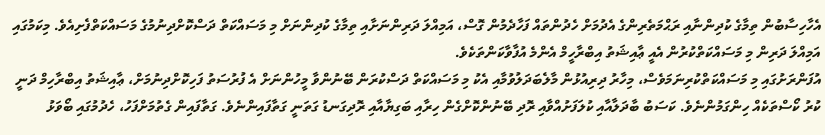އެހާހިސާބުން ތިމާގެ ކުދިންނާއި ރަޙްމަތެރިންގެ އެދުމަށް ހެދުންތައް ފަހާދެމުން ގޮސް، އަމިއްލަ ދަރިންނަށާއި ތިމާގެ ކުދިންނަށް މި މަސައްކަތް ދަސްކޮށްދިނުމުގެ މަސައްކަތްފެށިއެވެ. މިކަމުގައި އަމިއްލަ ދަރިން މި މަސައްކަތްކުރުން އެއީ ޢާއިޝަތު އިބްރާހީމް އެންމެ އުފާވާކަންތަކެވެ.
އުފަންރަށުގައި މި މަސައްކަތްކުރިނަމަވެސް، މިހާރު ދިރިއުޅުން މާލެބަދަލުވުމާއި އެކު މި މަސައްކަތް ދަސްކުރަން ބޭނުންވާ މީހުންނަށް އެ ފުރުސަތު ފަހިކޮށްދިނުމަށް، ޢާއިޝަތު އިބްރާހިމް ދަނީ ކުރު ކޯސްތަކެއް ހިންގަމުންނެވެ. ކަސަބު ބާދަލާއާއި ކުލަފަށުއްވާއި ރޮދި ބޭނުންކޮށްގެން ހިރާއި ބަގިޔާއާއި ރޮދިގަނޑު ގަތަނީ ގަތާފައިންނެވެ. ގަތާފައިން ގެތުމަށްފަހު، ހެދުމުގައި ބޯވަޅު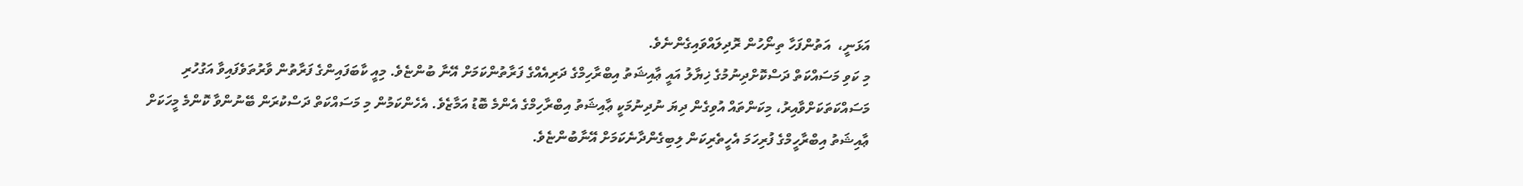އަޅަނީ،  އަތުންފަހާ ތިނޯހުން ރޮދިލައްވައިގެންނެވެ.
މި ކަވި މަސައްކަތް ދަސްކޮށްދިނުމުގެ ޚިޔާލު އައީ ޢާއިޝަތު އިބްރާހިމްގެ ދަރިއެއްގެ ފަރާތުންކަމަށް އޭނާ ބުންޏެވެ. މިއީ ކާބަފައިންގެ ފަރާތުން ވާރުތަވެފައިވާ އަގުހުރި މަސައްކަތަކަށްވާއިރު، މިކަންތައް އުވިގެން ދިޔަ ނުދިނުމަކީ ޢާއިޝަތު އިބްރާހިމްގެ އެންމެ ބޮޑު އަމާޒެވެ. އެހެންކަމުން މި މަސައްކަތް ދަސްކުރަން ބޭނުންވާ ކޮންމެ މީހަކަށް ޢާއިޝަތު އިބްރާހީމްގެ ފުރިހަމަ އެހީތެރިކަން ލިބިގެންދާނެކަމަށް އޭނާބުންޏެވެ.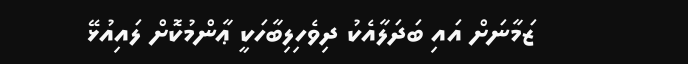ޒަމާނަށް އައި ބަދަލާއެކު ދިވެހިލިބާހަކީ ޢާންމުކޮށް ލައިއުޅޭ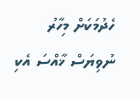ހެދުމަކަށް މިހާރު ނުވިޔަސް ޚާއްސަ އެކި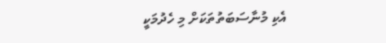އެކި މުނާސަބަތުތަކަށް މި ހެދުމަކީ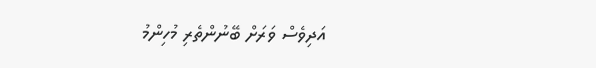އަދިވެސް ވަރަށް ބޭނުންތެރި މުހިންމު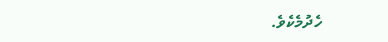ހެދުމެކެވެ.